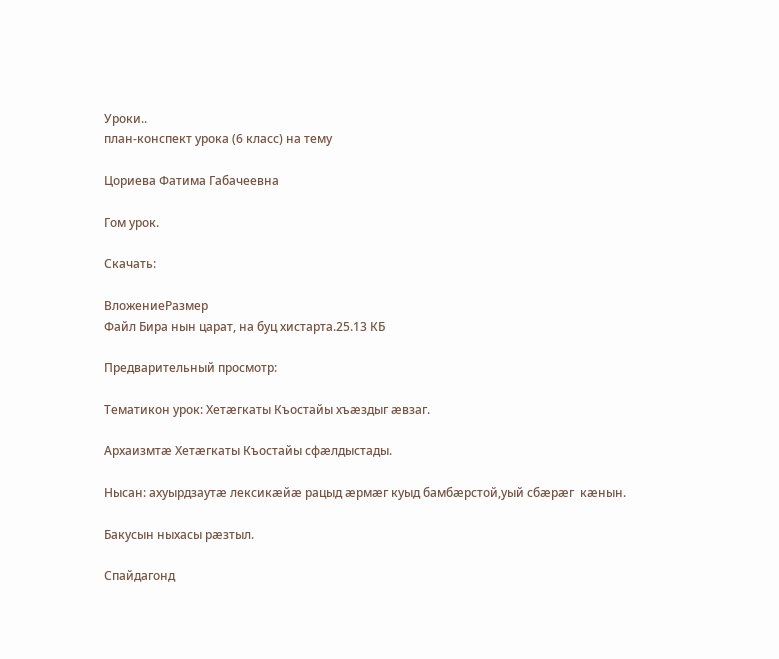Уроки..
план-конспект урока (6 класс) на тему

Цориева Фатима Габачеевна

Гом урок.

Скачать:

ВложениеРазмер
Файл Бира нын царат, на буц хистарта.25.13 КБ

Предварительный просмотр:

Тематикон урок: Хетæгкаты Къостайы хъæздыг æвзаг.

Архаизмтæ Хетæгкаты Къостайы сфæлдыстады.

Нысан: ахуырдзаутæ лексикæйæ рацыд æрмæг куыд бамбæрстой,уый сбæрæг  кæнын.

Бакусын ныхасы рæзтыл.

Спайдагонд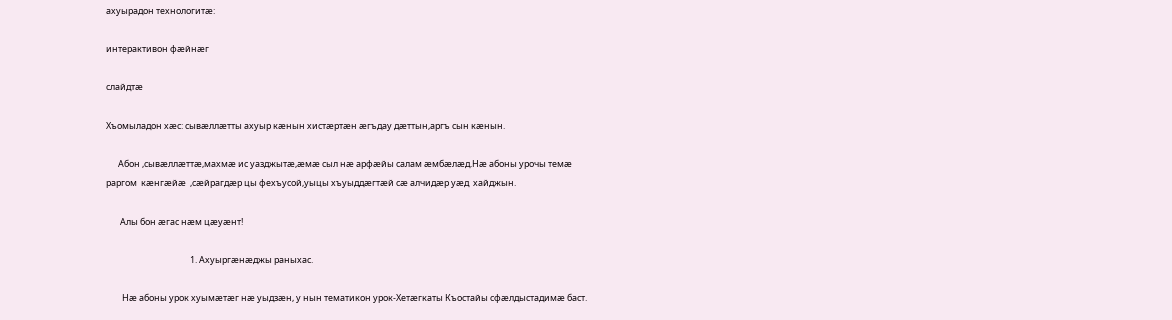ахуырадон технологитæ:

интерактивон фæйнæг

слайдтæ

Хъомыладон хæс: сывæллæтты ахуыр кæнын хистæртæн æгъдау дæттын,аргъ сын кæнын.

      Абон ,сывæллæттæ,махмæ ис уазджытæ,æмæ сыл нæ арфæйы салам æмбæлæд.Нæ абоны урочы темæ раргом  кæнгæйæ  ,сæйрагдæр цы фехъусой,уыцы хъуыддæгтæй сæ алчидæр уæд  хайджын.

       Алы бон æгас нæм цæуæнт!

                                          1. Ахуыргæнæджы раныхас.

        Нæ абоны урок хуымæтæг нæ уыдзæн, у нын тематикон урок-Хетæгкаты Къостайы сфæлдыстадимæ баст.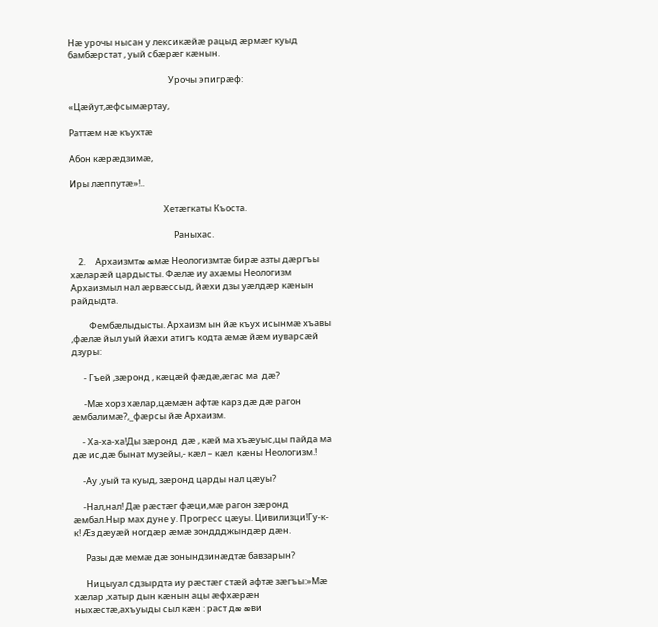Нæ урочы нысан у лексикæйæ рацыд æрмæг куыд бамбæрстат , уый сбæрæг кæнын.

                                                  Урочы эпигрæф:

«Цæйут,æфсымæртау,

Раттæм нæ къухтæ

Абон кæрæдзимæ,

Иры лæппутæ»!..

                                               Хетæгкаты Къоста.

                                                    Раныхас.

    2.     Архаизмтæ æмæ Неологизмтæ бирæ азты дæргъы  хæларæй цардысты. Фæлæ иу ахæмы Неологизм Архаизмыл нал æрвæссыд, йæхи дзы уæлдæр кæнын райдыдта.

         Фембæлыдысты. Архаизм ын йæ къух исынмæ хъавы ,фæлæ йыл уый йæхи атигъ кодта æмæ йæм иуварсæй дзуры:

      - Гъей ,зæронд , кæцæй фæдæ,æгас ма  дæ?

      -Мæ хорз хæлар,цæмæн афтæ карз дæ дæ рагон æмбалимæ?,_фæрсы йæ Архаизм.

     - Ха-ха-ха!Ды зæронд  дæ , кæй ма хъæуыс,цы пайда ма дæ ис,дæ бынат музейы,- кæл – кæл  кæны Неологизм.!

     -Ау ,уый та куыд, зæронд царды нал цæуы?

     -Нал,нал! Дæ рæстæг фæци,мæ рагон зæронд æмбал.Ныр мах дуне у. Прогресс цæуы. Цивилизци!Гу-к- к! Æз дæуæй ногдæр æмæ зонддджындæр дæн.

      Разы дæ мемæ дæ зонындзинæдтæ бавзарын?

      Ницыуал сдзырдта иу рæстæг стæй афтæ зæгъы:»Мæ хæлар ,хатыр дын кæнын ацы æфхæрæн ныхæстæ,ахъуыды сыл кæн : раст дæ æви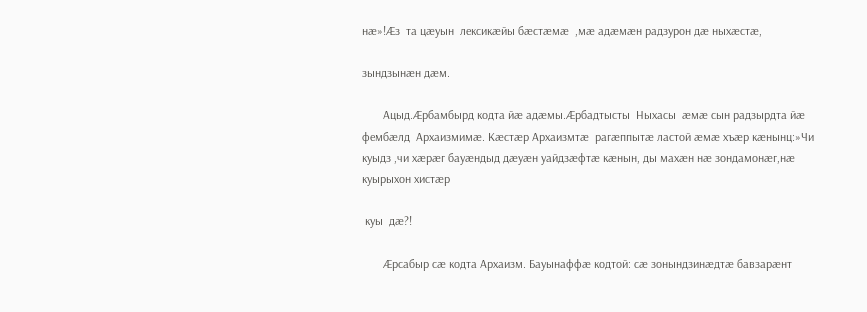нæ»!Æз  та цæуын  лексикæйы бæстæмæ  ,мæ адæмæн радзурон дæ ныхæстæ,

зындзынæн дæм.

       Ацыд.Æрбамбырд кодта йæ адæмы.Æрбадтысты  Ныхасы  æмæ сын радзырдта йæ фембæлд  Архаизмимæ. Кæстæр Архаизмтæ  рагæппытæ ластой æмæ хъæр кæнынц:»Чи куыдз ,чи хæрæг бауæндыд дæуæн уайдзæфтæ кæнын, ды махæн нæ зондамонæг,нæ куырыхон хистæр

 куы  дæ?!

       Æрсабыр сæ кодта Архаизм. Бауынаффæ кодтой: сæ зонындзинæдтæ бавзарæнт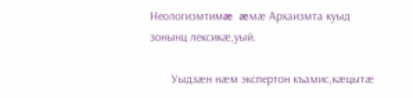Неологизмтимæ  æмæ Архаизмта куыд зонынц лексикæ,уый.

       Уыдзæн нæм экспертон къамис,кæцытæ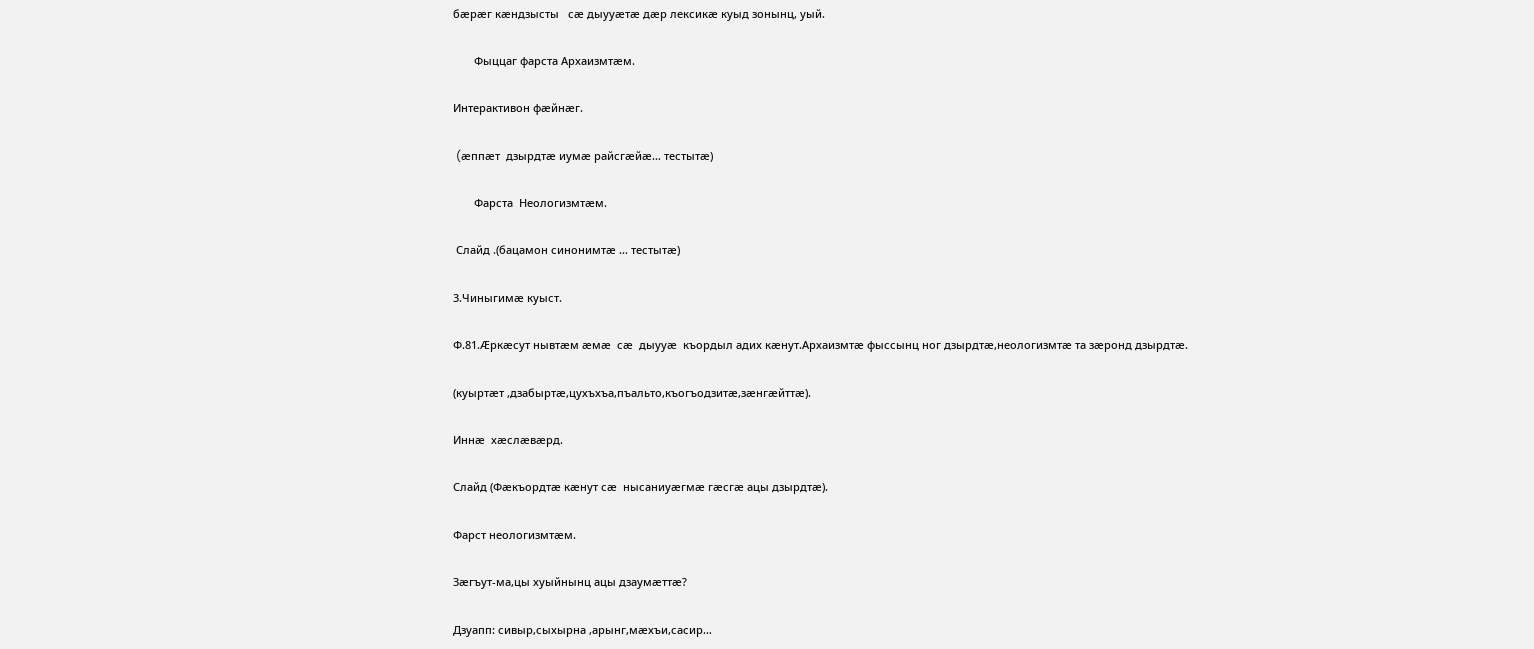бæрæг кæндзысты   сæ дыууæтæ дæр лексикæ куыд зонынц, уый.

       Фыццаг фарста Архаизмтæм.

Интерактивон фæйнæг.

 (æппæт  дзырдтæ иумæ райсгæйæ… тестытæ)

       Фарста  Неологизмтæм.

 Слайд .(бацамон синонимтæ … тестытæ)

3.Чиныгимæ куыст.

Ф.81.Æркæсут нывтæм æмæ  сæ  дыууæ  къордыл адих кæнут.Архаизмтæ фыссынц ног дзырдтæ,неологизмтæ та зæронд дзырдтæ.

(куыртæт ,дзабыртæ,цухъхъа,пъальто,къогъодзитæ,зæнгæйттæ).

Иннæ  хæслæвæрд.

Слайд (Фæкъордтæ кæнут сæ  нысаниуæгмæ гæсгæ ацы дзырдтæ).

Фарст неологизмтæм.

Зæгъут-ма,цы хуыйнынц ацы дзаумæттæ?

Дзуапп: сивыр,сыхырна ,арынг,мæхъи,сасир…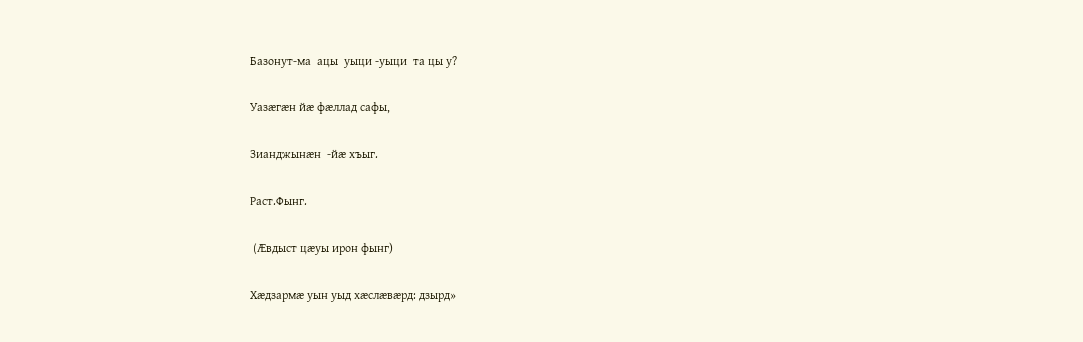Базонут-ма  ацы  уыци -уыци  та цы у?

Уазæгæн йæ фæллад сафы,

Зианджынæн  -йæ хъыг.

Раст.Фынг.

 (Æвдыст цæуы ирон фынг)

Хæдзармæ уын уыд хæслæвæрд: дзырд»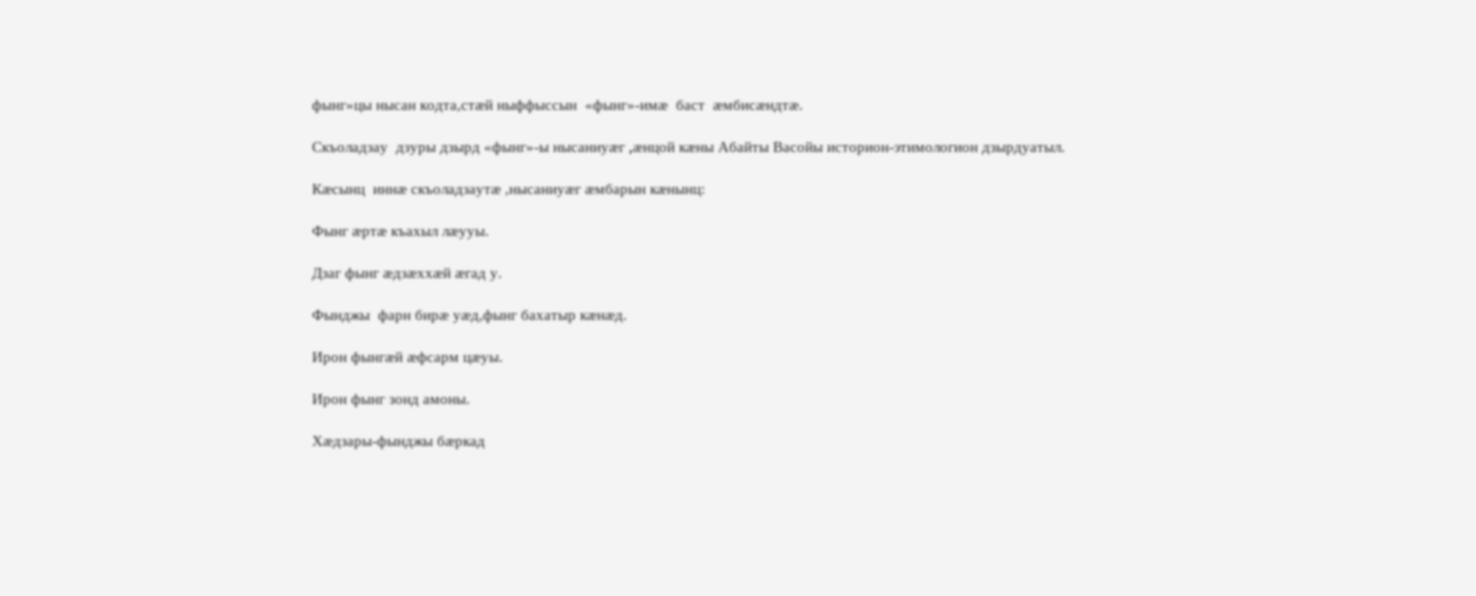фынг»цы нысан кодта,стæй ныффыссын  «фынг»-имæ  баст  æмбисæндтæ.

Скъоладзау  дзуры дзырд «фынг»-ы нысаниуæг ,æнцой кæны Абайты Васойы историон-этимологион дзырдуатыл.

Кæсынц  иннæ скъоладзаутæ ,нысаниуæг æмбарын кæнынц:

Фынг æртæ къахыл лæууы.

Дзаг фынг æдзæххæй æгад у.

Фынджы  фарн бирæ уæд,фынг бахатыр кæнæд.

Ирон фынгæй æфсарм цæуы.

Ирон фынг зонд амоны.

Хæдзары-фынджы бæркад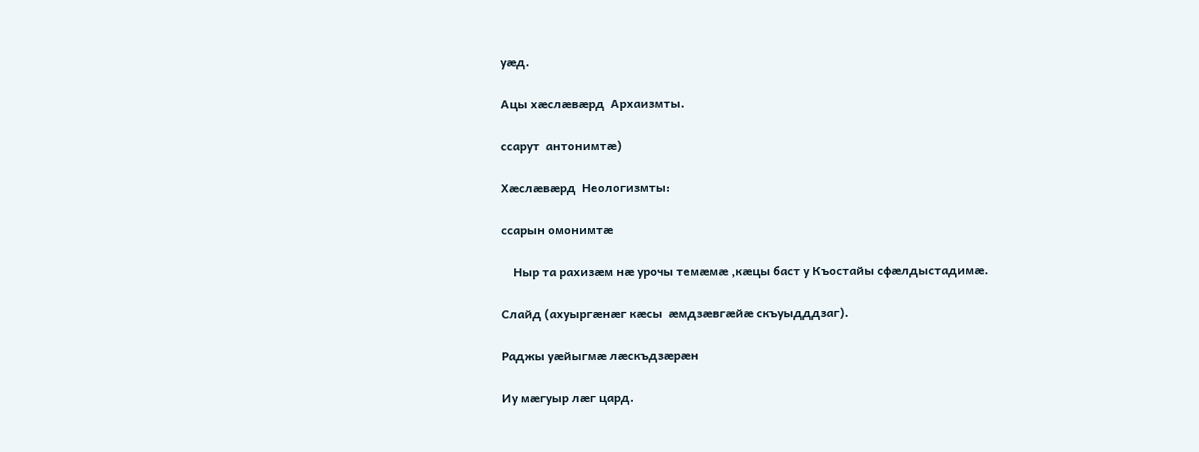уæд.

Ацы хæслæвæрд  Архаизмты.

ссарут  антонимтæ)

Хæслæвæрд  Неологизмты:

ссарын омонимтæ

    Ныр та рахизæм нæ урочы темæмæ ,кæцы баст у Къостайы сфæлдыстадимæ.

Слайд (ахуыргæнæг кæсы  æмдзæвгæйæ скъуыдддзаг).

Раджы уæйыгмæ лæскъдзæрæн

Иу мæгуыр лæг цард.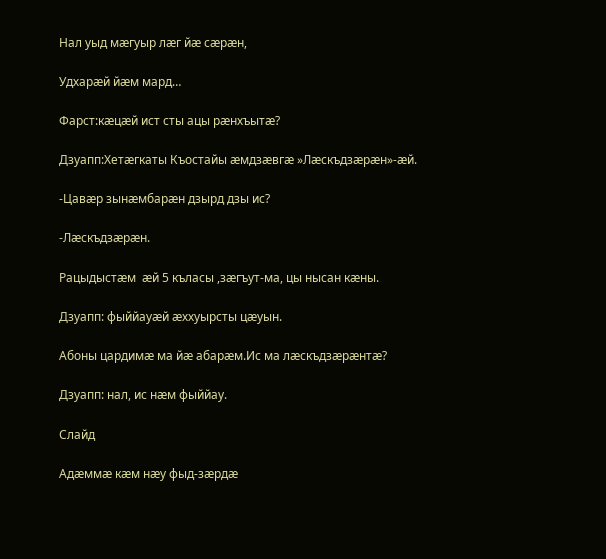Нал уыд мæгуыр лæг йæ сæрæн,

Удхарæй йæм мард…

Фарст:кæцæй ист сты ацы рæнхъытæ?

Дзуапп:Хетæгкаты Къостайы æмдзæвгæ »Лæскъдзæрæн»-æй.

-Цавæр зынæмбарæн дзырд дзы ис?

-Лæскъдзæрæн.

Рацыдыстæм  æй 5 къласы ,зæгъут-ма, цы нысан кæны.

Дзуапп: фыййауæй æххуырсты цæуын.

Абоны цардимæ ма йæ абарæм.Ис ма лæскъдзæрæнтæ?

Дзуапп: нал, ис нæм фыййау.

Слайд

Адæммæ кæм нæу фыд-зæрдæ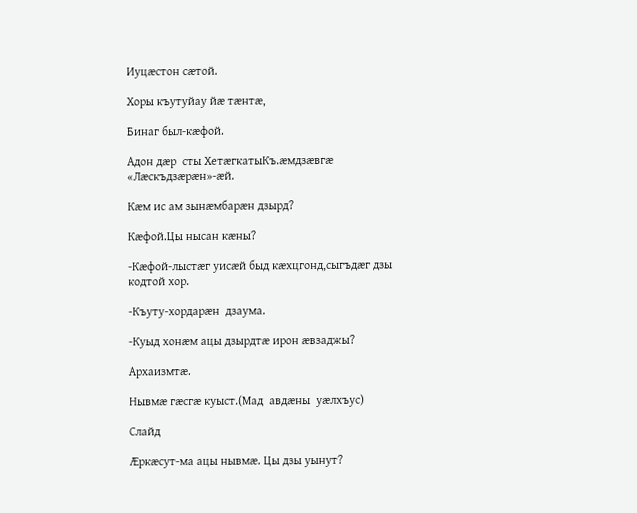Иуцæстон сæтой.

Хоры къутуйау йæ тæнтæ,

Бинаг был-кæфой.

Адон дæр  сты ХетæгкатыКъ.æмдзæвгæ «Лæскъдзæрæн»-æй.

Кæм ис ам зынæмбарæн дзырд?

Кæфой.Цы нысан кæны?

-Кæфой-лыстæг уисæй быд кæхцгонд,сыгъдæг дзы кодтой хор.

-Къуту-хордарæн  дзаума.

-Куыд хонæм ацы дзырдтæ ирон æвзаджы?

Архаизмтæ.

Нывмæ гæсгæ куыст.(Мад  авдæны  уæлхъус)

Слайд

Æркæсут-ма ацы нывмæ. Цы дзы уынут?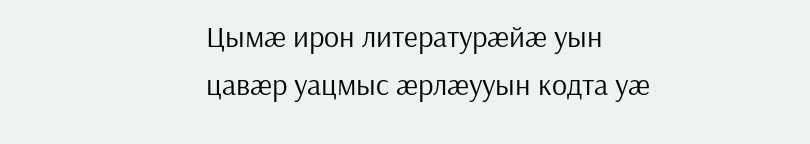Цымæ ирон литературæйæ уын цавæр уацмыс æрлæууын кодта уæ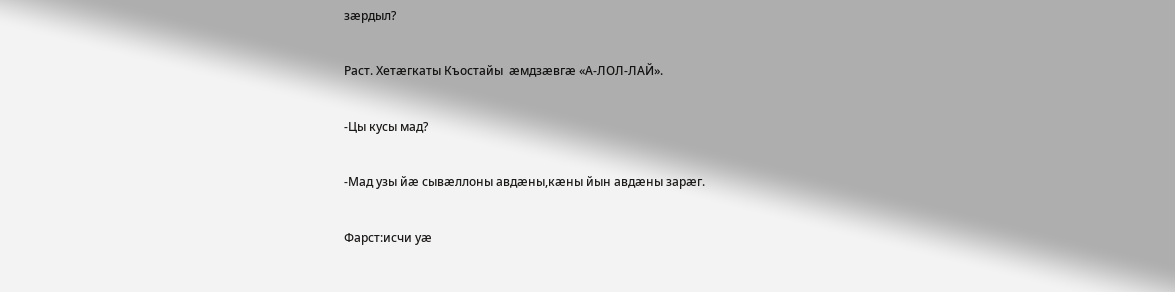зæрдыл?

Раст. Хетæгкаты Къостайы  æмдзæвгæ «А-ЛОЛ-ЛАЙ».

-Цы кусы мад?

-Мад узы йæ сывæллоны авдæны,кæны йын авдæны зарæг.

Фарст:исчи уæ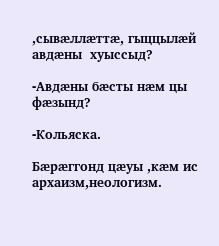,сывæллæттæ, гыццылæй авдæны  хуыссыд?

-Авдæны бæсты нæм цы фæзынд?

-Кольяска.

Бæрæггонд цæуы ,кæм ис архаизм,неологизм.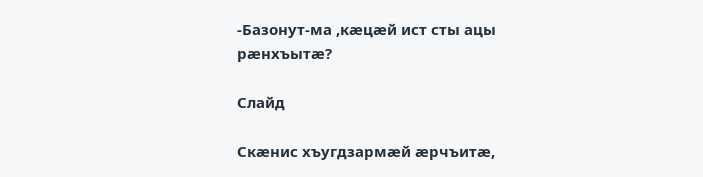-Базонут-ма ,кæцæй ист сты ацы рæнхъытæ?

Слайд

Скæнис хъугдзармæй æрчъитæ,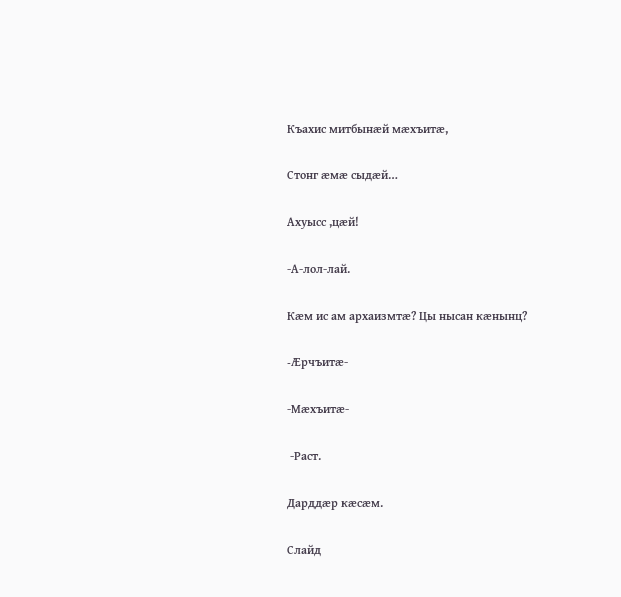Къахис митбынæй мæхъитæ,

Стонг æмæ сыдæй…

Ахуысс ,цæй!

-А-лол-лай.

Кæм ис ам архаизмтæ? Цы нысан кæнынц?

-Æрчъитæ-

-Мæхъитæ-

 -Раст.

Дарддæр кæсæм.

Слайд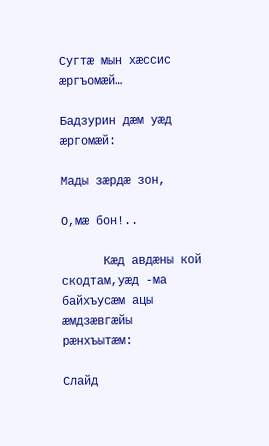Сугтæ мын хæссис æргъомæй…

Бадзурин дæм уæд æргомæй:

Мады зæрдæ зон,

О,мæ бон!..

      Кæд авдæны кой скодтам,уæд -ма  байхъусæм ацы æмдзæвгæйы рæнхъытæм:

Слайд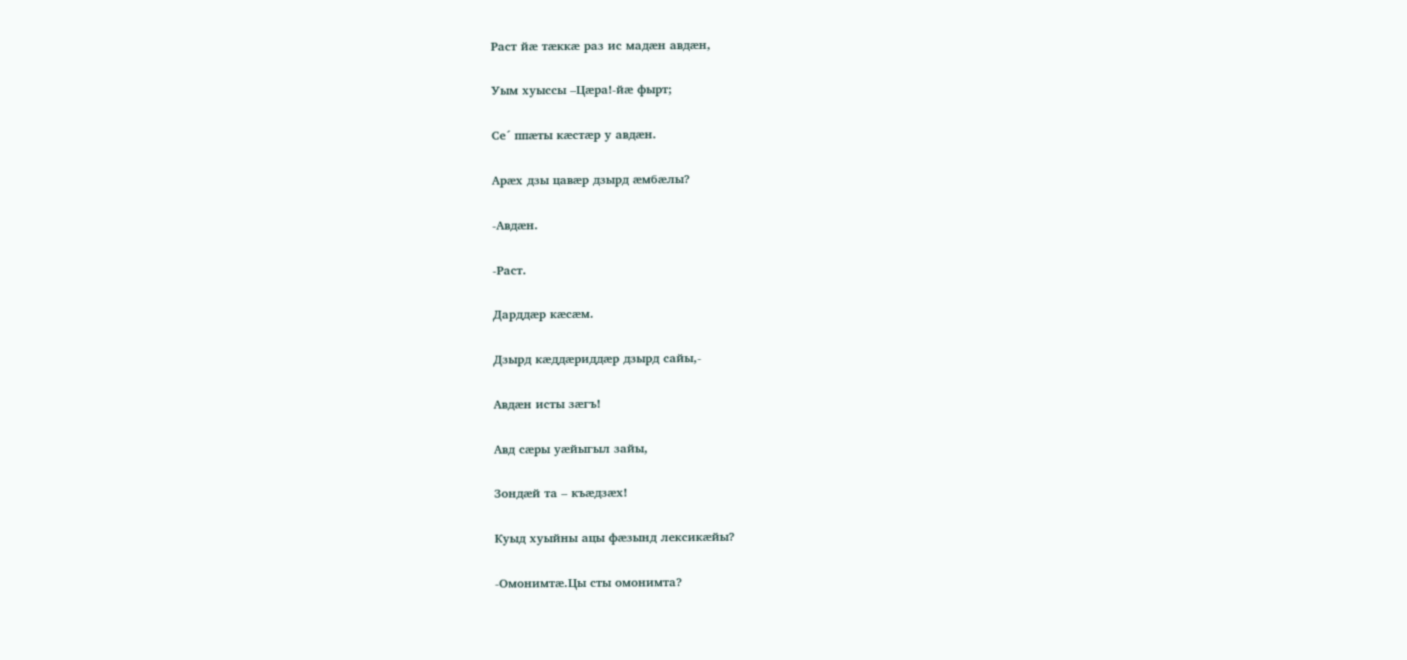Раст йæ тæккæ раз ис мадæн авдæн,

Уым хуыссы –Цæра!-йæ фырт;

Се´ ппæты кæстæр у авдæн.

Арæх дзы цавæр дзырд æмбæлы?

-Авдæн.

-Раст.

Дарддæр кæсæм.

Дзырд кæддæриддæр дзырд сайы,-

Авдæн исты зæгъ!

Авд сæры уæйыгыл зайы,

Зондæй та – къæдзæх!

Куыд хуыйны ацы фæзынд лексикæйы?

-Омонимтæ.Цы сты омонимта?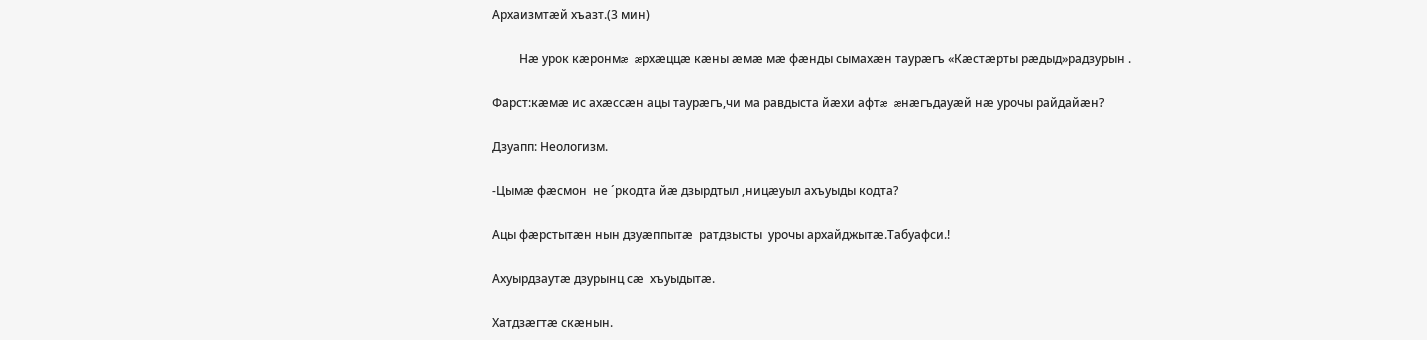Архаизмтæй хъазт.(3 мин)

         Нæ урок кæронмæ æрхæццæ кæны æмæ мæ фæнды сымахæн таурæгъ «Кæстæрты рæдыд»радзурын .

Фарст:кæмæ ис ахæссæн ацы таурæгъ,чи ма равдыста йæхи афтæ æнæгъдауæй нæ урочы райдайæн?

Дзуапп: Неологизм.

-Цымæ фæсмон  не ´ркодта йæ дзырдтыл ,ницæуыл ахъуыды кодта?

Ацы фæрстытæн нын дзуæппытæ  ратдзысты  урочы архайджытæ.Табуафси.!

Ахуырдзаутæ дзурынц сæ  хъуыдытæ.

Хатдзæгтæ скæнын.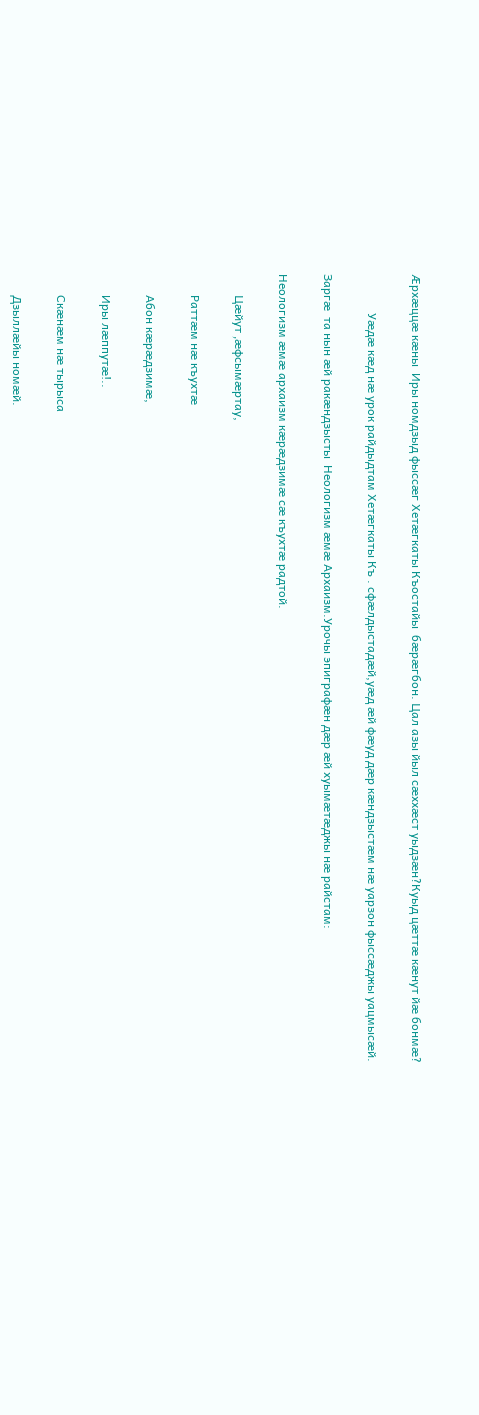Æрхæццæ кæны  Иры номдзыд фыссæг Хетæгкаты Къостайы  бæрæгбон. Цал азы йыл сæххæст уыдзæн?Куыд цæттæ кæнут йæ бонмæ?

             Уæдæ кæд нæ урок райдыдтам Хетæгкаты Къ . сфæлдыстадæй,уæд æй фæуд дæр кæндзыстæм нæ уарзон фыссæджы уацмысæй.

Заргæ  та нын æй ракæндзысты  Неологизм æмæ Архаизм.Урочы эпиграфæн дæр æй хуымæтæджы нæ райстам:

Неологизм æмæ архаизм кæрæдзимæ сæ къухтæ радтой.

       Цæйут ,æфсымæртау,

       Раттæм нæ къухтæ

       Абон кæрæдзимæ,

       Иры лæппутæ!..

       Скæнæм нæ тырыса

       Дзыллæйы номæй.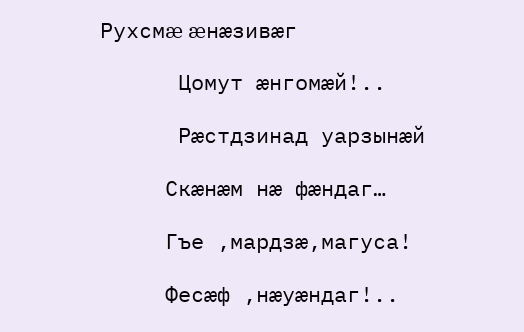Рухсмæ æнæзивæг

      Цомут æнгомæй!..

      Рæстдзинад уарзынæй

     Скæнæм нæ фæндаг…

     Гъе ,мардзæ,магуса!

     Фесæф ,нæуæндаг!..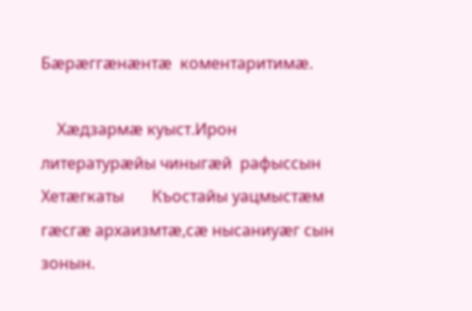Бæрæггæнæнтæ  коментаритимæ.

    Хæдзармæ куыст.Ирон литературæйы чиныгæй  рафыссын  Хетæгкаты       Къостайы уацмыстæм гæсгæ архаизмтæ,сæ нысаниуæг сын зонын.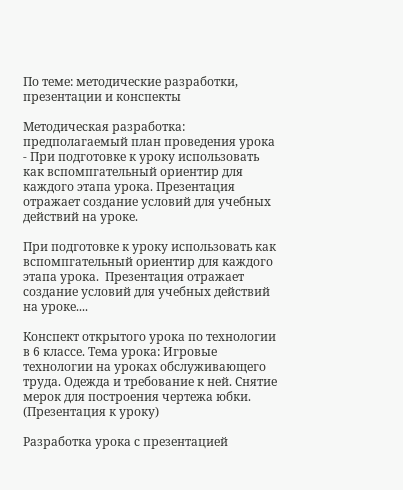По теме: методические разработки, презентации и конспекты

Методическая разработка: предполагаемый план проведения урока - При подготовке к уроку использовать как вспомпгательный ориентир для каждого этапа урока. Презентация отражает создание условий для учебных действий на уроке.

При подготовке к уроку использовать как вспомпгательный ориентир для каждого этапа урока.  Презентация отражает  создание условий для учебных действий на уроке....

Конспект открытого урока по технологии в 6 классе. Тема урока: Игровые технологии на уроках обслуживающего труда. Одежда и требование к ней. Снятие мерок для построения чертежа юбки. (Презентация к уроку)

Разработка урока с презентацией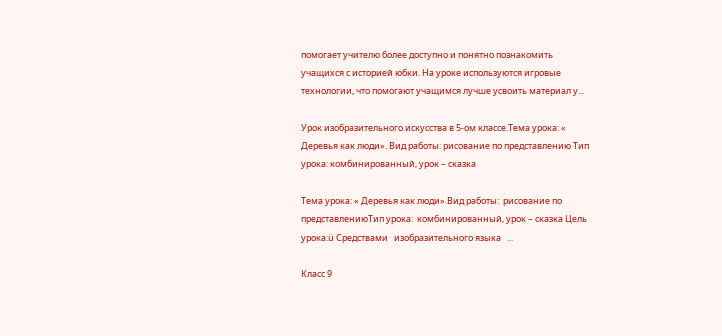помогает учителю более доступно и понятно познакомить учащихся с историей юбки. На уроке используются игровые технологии, что помогают учащимся лучше усвоить материал у...

Урок изобразительного искусства в 5-ом классе.Тема урока: « Деревья как люди». Вид работы: рисование по представлению Тип урока: комбинированный, урок – сказка

Тема урока: « Деревья как люди».Вид работы:  рисование по представлениюТип урока:  комбинированный, урок – сказка Цель урока:ü Средствами   изобразительного языка   ...

Класс 9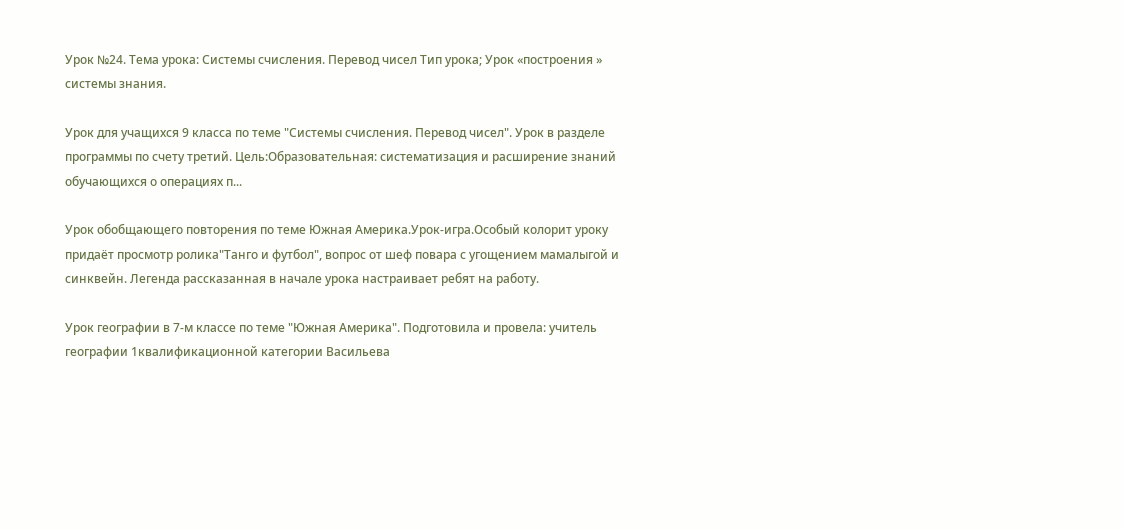Урок №24. Тема урока: Системы счисления. Перевод чисел Тип урока; Урок «построения » системы знания.

Урок для учащихся 9 класса по теме "Системы счисления. Перевод чисел". Урок в разделе программы по счету третий. Цель:Образовательная: систематизация и расширение знаний обучающихся о операциях п...

Урок обобщающего повторения по теме Южная Америка.Урок-игра.Особый колорит уроку придаёт просмотр ролика"Танго и футбол", вопрос от шеф повара с угощением мамалыгой и синквейн. Легенда рассказанная в начале урока настраивает ребят на работу.

Урок географии в 7-м классе по теме "Южная Америка". Подготовила и провела: учитель географии 1квалификационной категории Васильева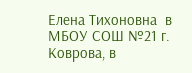Елена Тихоновна  в МБОУ СОШ №21 г. Коврова, в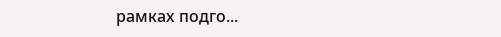рамках подго...